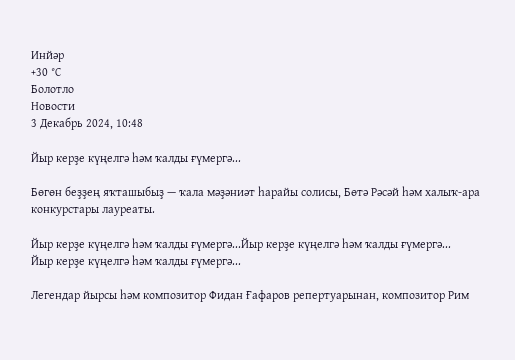Инйәр
+30 °С
Болотло
Новости
3 Декабрь 2024, 10:48

Йыр керҙе күңелгә һәм ҡалды ғүмергә...

Бөгөн беҙҙең яҡташыбыҙ — ҡала мәҙәниәт һарайы солисы, Бөтә Рәсәй һәм халыҡ-ара конкурстары лауреаты.

Йыр керҙе күңелгә һәм ҡалды ғүмергә...Йыр керҙе күңелгә һәм ҡалды ғүмергә...
Йыр керҙе күңелгә һәм ҡалды ғүмергә...

Легендар йырсы һәм композитор Фидан Ғафаров репертуарынан, композитор Рим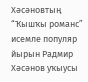Хәсәновтың “Ҡышҡы романс” исемле популяр йырын Радмир Хәсәнов уҡыусы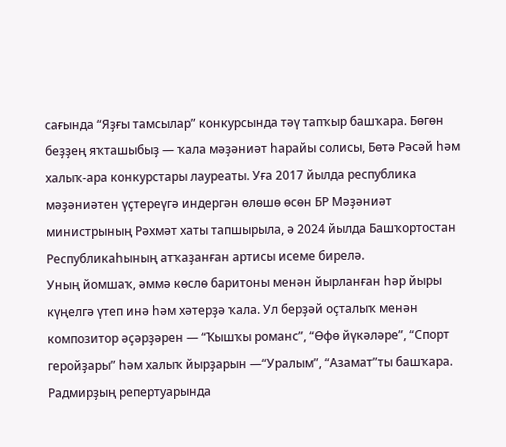сағында “Яҙғы тамсылар” конкурсында тәү тапҡыр башҡара. Бөгөн беҙҙең яҡташыбыҙ — ҡала мәҙәниәт һарайы солисы, Бөтә Рәсәй һәм халыҡ-ара конкурстары лауреаты. Уға 2017 йылда республика мәҙәниәтен үҫтереүгә индергән өлөшө өсөн БР Мәҙәниәт министрының Рәхмәт хаты тапшырыла, ә 2024 йылда Башҡортостан Республикаһының атҡаҙанған артисы исеме бирелә.
Уның йомшаҡ, әммә көслө баритоны менән йырланған һәр йыры күңелгә үтеп инә һәм хәтерҙә ҡала. Ул берҙәй оҫталыҡ менән композитор әҫәрҙәрен — “Ҡышҡы романс”, “Өфө йүкәләре”, “Спорт геройҙары” һәм халыҡ йырҙарын —“Уралым”, “Азамат”ты башҡара. Радмирҙың репертуарында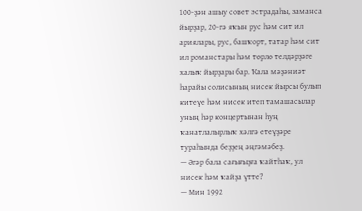100-ҙән ашыу совет эстрадаһы, заманса йырҙар, 20-гә яҡын рус һәм сит ил ариялары, рус, башҡорт, татар һәм сит ил романстары һәм төрлө телдәрҙәге халыҡ йырҙары бар. Ҡала мәҙәниәт һарайы солисының нисек йырсы булып китеүе һәм нисек итеп тамашасылар уның һәр концертынан һуң ҡанатлалырлыҡ хәлгә етеүҙәре тураһында беҙҙең әңгәмәбеҙ.
— Әгәр бала сағығыҙға ҡайтһаҡ, ул нисек һәм ҡайҙа үтте?
— Мин 1992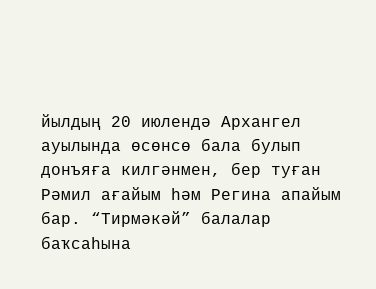йылдың 20 июлендә Архангел ауылында өсөнсө бала булып донъяға килгәнмен, бер туған Рәмил ағайым һәм Регина апайым бар. “Тирмәкәй” балалар баҡсаһына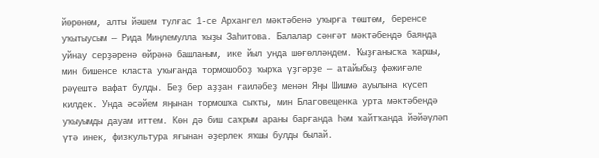йөрөнөм, алты йәшем тулғас 1-се Архангел мәктәбенә уҡырға төштөм, беренсе уҡытыусым — Рида Миңлемулла ҡыҙы Заһитова. Балалар сәнғәт мәктәбендә баянда уйнау серҙәренә өйрәнә башланым, ике йыл унда шөғөлләндем. Ҡыҙғанысҡа ҡаршы, мин бишенсе класта уҡығанда тормошобоҙ ҡырҡа үҙгәрҙе — атайыбыҙ фәжиғәле рәүештә вафат булды. Беҙ бер аҙҙан ғаиләбеҙ менән Яңы Шишмә ауылына күсеп килдек. Унда әсәйем яңынан тормошҡа сыҡты, мин Благовещенка урта мәктәбендә уҡыуымды дауам иттем. Көн дә биш саҡрым араны барғанда һәм ҡайтҡанда йәйәүләп үтә инек, физкультура яғынан әҙерлек яҡшы булды былай.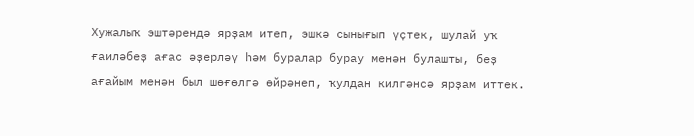Хужалыҡ эштәрендә ярҙам итеп, эшкә сынығып үҫтек, шулай уҡ ғаиләбеҙ ағас әҙерләү һәм буралар бурау менән булашты, беҙ ағайым менән был шөғөлгә өйрәнеп, ҡулдан килгәнсә ярҙам иттек.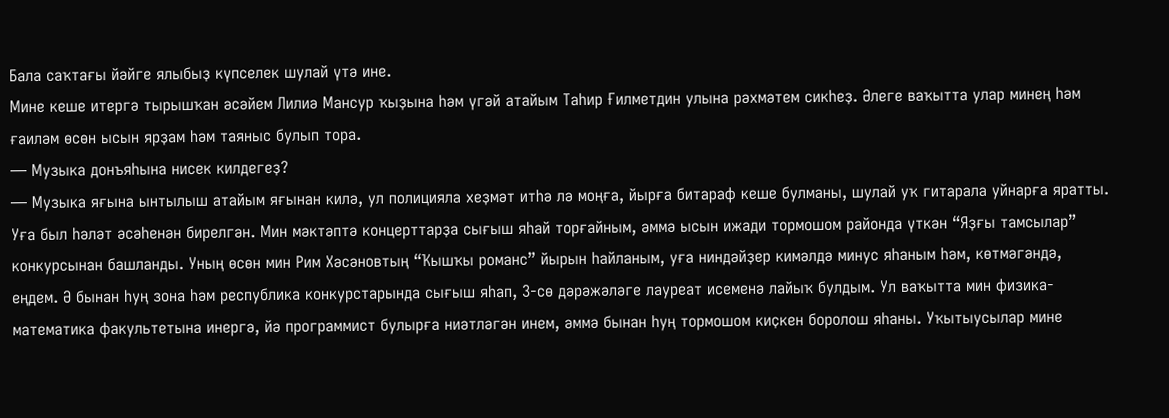Бала саҡтағы йәйге ялыбыҙ күпселек шулай үтә ине.
Мине кеше итергә тырышҡан әсәйем Лилиә Мансур ҡыҙына һәм үгәй атайым Таһир Ғилметдин улына рәхмәтем сикһеҙ. Әлеге ваҡытта улар минең һәм ғаиләм өсөн ысын ярҙам һәм таяныс булып тора.
— Музыка донъяһына нисек килдегеҙ?
— Музыка яғына ынтылыш атайым яғынан килә, ул полицияла хеҙмәт итһә лә моңға, йырға битараф кеше булманы, шулай уҡ гитарала уйнарға яратты. Уға был һәләт әсәһенән бирелгән. Мин мәктәптә концерттарҙа сығыш яһай торғайным, әммә ысын ижади тормошом районда үткән “Яҙғы тамсылар” конкурсынан башланды. Уның өсөн мин Рим Хәсәновтың “Ҡышҡы романс” йырын һайланым, уға ниндәйҙер кимәлдә минус яһаным һәм, көтмәгәндә, еңдем. Ә бынан һуң зона һәм республика конкурстарында сығыш яһап, 3-сө дәрәжәләге лауреат исеменә лайыҡ булдым. Ул ваҡытта мин физика-математика факультетына инергә, йә программист булырға ниәтләгән инем, әммә бынан һуң тормошом киҫкен боролош яһаны. Уҡытыусылар мине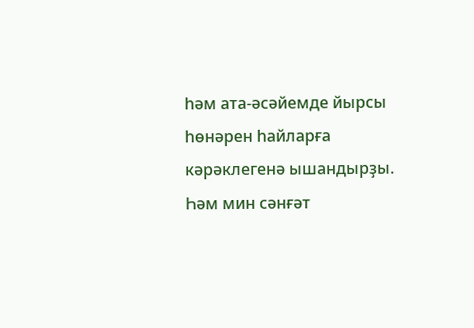һәм ата-әсәйемде йырсы һөнәрен һайларға кәрәклегенә ышандырҙы. Һәм мин сәнғәт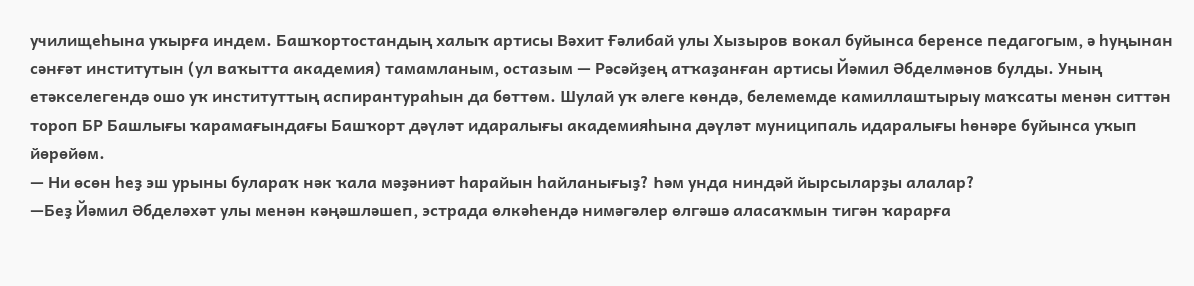училищеһына уҡырға индем. Башҡортостандың халыҡ артисы Вәхит Ғәлибай улы Хызыров вокал буйынса беренсе педагогым, ә һуңынан сәнғәт институтын (ул ваҡытта академия) тамамланым, остазым — Рәсәйҙең атҡаҙанған артисы Йәмил Әбделмәнов булды. Уның етәкселегендә ошо уҡ институттың аспирантураһын да бөттөм. Шулай уҡ әлеге көндә, белемемде камиллаштырыу маҡсаты менән ситтән тороп БР Башлығы ҡарамағындағы Башҡорт дәүләт идаралығы академияһына дәүләт муниципаль идаралығы һөнәре буйынса уҡып йөрөйөм.
— Ни өсөн һеҙ эш урыны булараҡ нәк ҡала мәҙәниәт һарайын һайланығыҙ? Һәм унда ниндәй йырсыларҙы алалар?
—Беҙ Йәмил Әбделәхәт улы менән кәңәшләшеп, эстрада өлкәһендә нимәгәлер өлгәшә аласаҡмын тигән ҡарарға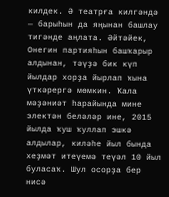килдек. Ә театрға килгәндә — барыһын да яңынан башлау тигәнде аңлата. Әйтәйек, Онегин партияһын башҡарыр алдынан, тәүҙә бик күп йылдар хорҙа йырлап ҡына үткәрергә мөмкин. Ҡала мәҙәниәт һарайында мине электән беләләр ине, 2015 йылда ҡуш ҡуллап эшкә алдылар, киләһе йыл бында хеҙмәт итеүемә теүәл 10 йыл буласаҡ. Шул осорҙа бер нисә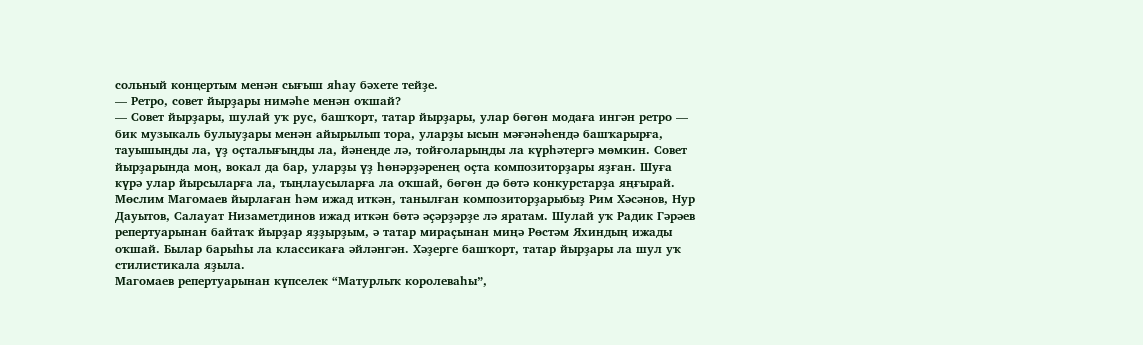сольный концертым менән сығыш яһау бәхете тейҙе.
— Ретро, совет йырҙары нимәһе менән оҡшай?
— Совет йырҙары, шулай уҡ рус, башҡорт, татар йырҙары, улар бөгөн модаға ингән ретро — бик музыкаль булыуҙары менән айырылып тора, уларҙы ысын мәғәнәһендә башҡарырға, тауышыңды ла, үҙ оҫталығыңды ла, йәнеңде лә, тойғоларыңды ла күрһәтергә мөмкин. Совет йырҙарында моң, вокал да бар, уларҙы үҙ һөнәрҙәренең оҫта композиторҙары яҙған. Шуға күрә улар йырсыларға ла, тыңлаусыларға ла оҡшай, бөгөн дә бөтә конкурстарҙа яңғырай.
Мөслим Магомаев йырлаған һәм ижад иткән, танылған композиторҙарыбыҙ Рим Хәсәнов, Нур Дауытов, Салауат Низаметдинов ижад иткән бөтә әҫәрҙәрҙе лә яратам. Шулай уҡ Радик Гәрәев репертуарынан байтаҡ йырҙар яҙҙырҙым, ә татар мираҫынан миңә Рөстәм Яхиндың ижады оҡшай. Былар барыһы ла классикаға әйләнгән. Хәҙерге башҡорт, татар йырҙары ла шул уҡ стилистикала яҙыла.
Магомаев репертуарынан күпселек “Матурлыҡ королеваһы”,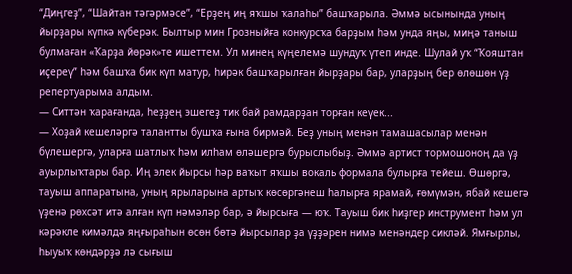“Диңгеҙ”, “Шайтан тәгәрмәсе”, “Ерҙең иң яҡшы ҡалаһы” башҡарыла. Әммә ысынында уның йырҙары күпкә күберәк. Былтыр мин Грозныйға конкурсҡа барҙым һәм унда яңы, миңә таныш булмаған «Ҡарҙа йөрәк»те ишеттем. Ул минең күңелемә шундуҡ үтеп инде. Шулай уҡ “Ҡояштан иҫереү” һәм башҡа бик күп матур, һирәк башҡарылған йырҙары бар, уларҙың бер өлөшөн үҙ репертуарыма алдым.
— Ситтән ҡарағанда, һеҙҙең эшегеҙ тик бай рамдарҙан торған кеүек...
— Хоҙай кешеләргә талантты бушҡа ғына бирмәй. Беҙ уның менән тамашасылар менән бүлешергә, уларға шатлыҡ һәм илһам өләшергә бурыслыбыҙ. Әммә артист тормошоноң да үҙ ауырлыҡтары бар. Иң элек йырсы һәр ваҡыт яҡшы вокаль формала булырға тейеш. Өшөргә, тауыш аппаратына, уның ярыларына артыҡ көсөргәнеш һалырға ярамай, ғөмүмән, ябай кешегә үҙенә рөхсәт итә алған күп нәмәләр бар, ә йырсыға — юҡ. Тауыш бик һиҙгер инструмент һәм ул кәрәкле кимәлдә яңғыраһын өсөн бөтә йырсылар ҙа үҙҙәрен нимә менәндер сикләй. Ямғырлы, һыуыҡ көндәрҙә лә сығыш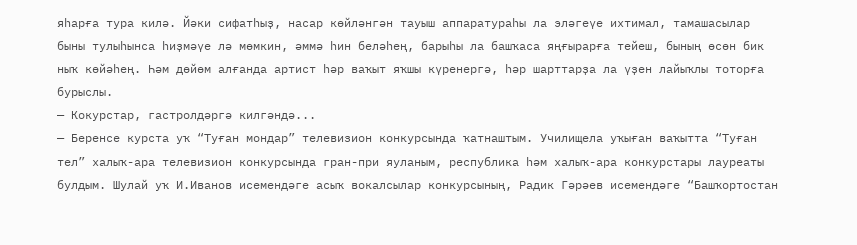яһарға тура килә. Йәки сифатһыҙ, насар көйләнгән тауыш аппаратураһы ла эләгеүе ихтимал, тамашасылар быны тулыһынса һиҙмәүе лә мөмкин, әммә һин беләһең, барыһы ла башҡаса яңғырарға тейеш, бының өсөн бик ныҡ көйәһең. Һәм дөйөм алғанда артист һәр ваҡыт яҡшы күренергә, һәр шарттарҙа ла үҙен лайыҡлы тоторға бурыслы.
— Кокурстар, гастролдәргә килгәндә...
— Беренсе курста уҡ “Туған мондар” телевизион конкурсында ҡатнаштым. Училищела уҡыған ваҡытта “Туған тел” халыҡ-ара телевизион конкурсында гран-при яуланым, республика һәм халыҡ-ара конкурстары лауреаты булдым. Шулай уҡ И.Иванов исемендәге асыҡ вокалсылар конкурсының, Радик Гәрәев исемендәге “Башҡортостан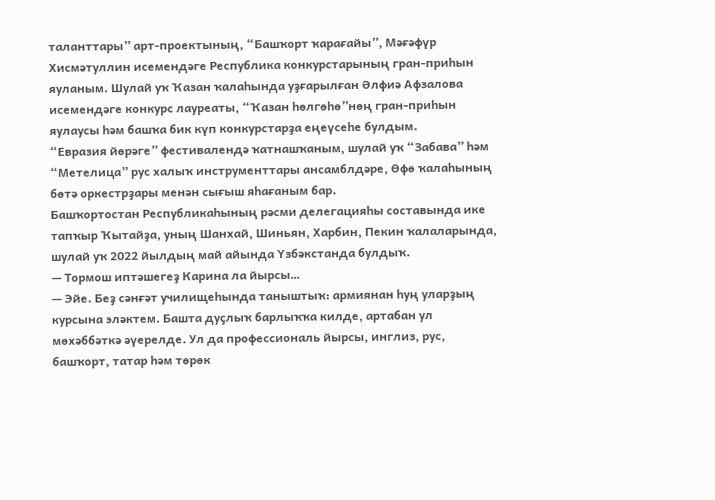таланттары” арт-проектының, “Башҡорт ҡарағайы”, Мәғәфүр Хисмәтуллин исемендәге Республика конкурстарының гран-приһын яуланым. Шулай уҡ Ҡазан ҡалаһында уҙғарылған Әлфиә Афзалова исемендәге конкурс лауреаты, “Ҡазан һөлгөһө”нөң гран-приһын яулаусы һәм башҡа бик күп конкурстарҙа еңеүсеһе булдым.
“Евразия йөрәге” фестивалендә ҡатнашҡаным, шулай уҡ “Забава” һәм “Метелица” рус халыҡ инструменттары ансамблдәре, Өфө ҡалаһының бөтә оркестрҙары менән сығыш яһағаным бар.
Башҡортостан Республикаһының рәсми делегацияһы составында ике тапҡыр Ҡытайҙа, уның Шанхай, Шиньян, Харбин, Пекин ҡалаларында, шулай уҡ 2022 йылдың май айында Үзбәкстанда булдыҡ.
— Тормош иптәшегеҙ Карина ла йырсы…
— Эйе. Беҙ сәнғәт училищеһында таныштыҡ: армиянан һуң уларҙың курсына эләктем. Башта дуҫлыҡ барлыҡҡа килде, артабан ул мөхәббәткә әүерелде. Ул да профессиональ йырсы, инглиз, рус, башҡорт, татар һәм төрөк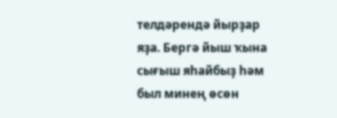телдәрендә йырҙар яҙа. Бергә йыш ҡына сығыш яһайбыҙ һәм был минең өсөн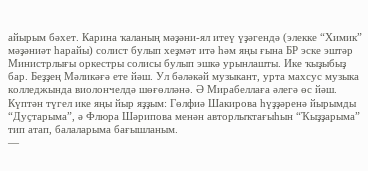айырым бәхет. Карина ҡаланың мәҙәни-ял итеү үҙәгендә (элекке “Химик” мәҙәниәт һарайы) солист булып хеҙмәт итә һәм яңы ғына БР эске эштәр Министрлығы оркестры солисы булып эшкә урынлашты. Ике ҡыҙыбыҙ бар. Беҙҙең Мәликәғә ете йәш. Ул бәләкәй музыкант, урта махсус музыка колледжында виолончелдә шөғөлләнә. Ә Мирабеллаға әлегә өс йәш. Күптән түгел ике яңы йыр яҙҙым: Гөлфиә Шакирова һүҙҙәренә йырымды “Дуҫтарыма”, ә Флюра Шәрипова менән авторлыҡтағыһын “Ҡыҙҙарыма” тип атап, балаларыма бағышланым.
—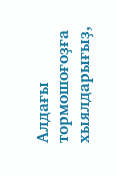Алдағы тормошоғоҙға хыялдарығыҙ,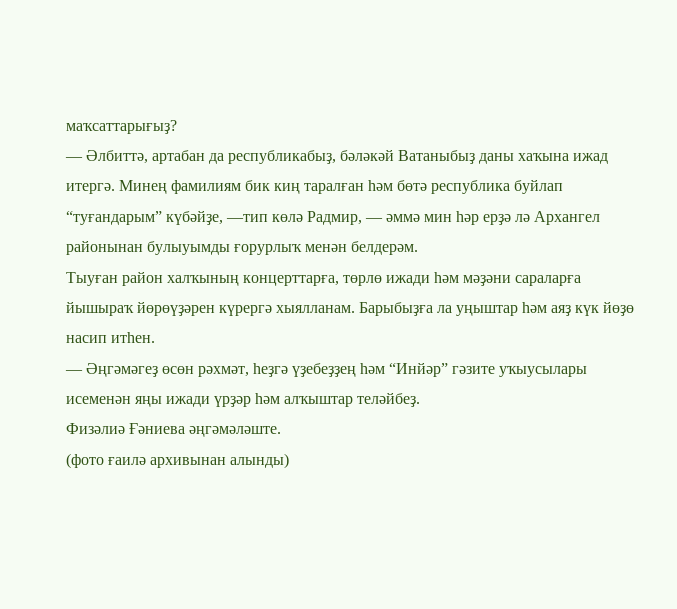маҡсаттарығыҙ?
— Әлбиттә, артабан да республикабыҙ, бәләкәй Ватаныбыҙ даны хаҡына ижад итергә. Минең фамилиям бик киң таралған һәм бөтә республика буйлап “туғандарым” күбәйҙе, —тип көлә Радмир, — әммә мин һәр ерҙә лә Архангел районынан булыуымды ғорурлыҡ менән белдерәм.
Тыуған район халҡының концерттарға, төрлө ижади һәм мәҙәни сараларға йышыраҡ йөрөүҙәрен күрергә хыялланам. Барыбыҙға ла уңыштар һәм аяҙ күк йөҙө насип итһен.
— Әңгәмәгеҙ өсөн рәхмәт, һеҙгә үҙебеҙҙең һәм “Инйәр” гәзите уҡыусылары исеменән яңы ижади үрҙәр һәм алҡыштар теләйбеҙ.
Физәлиә Ғәниева әңгәмәләште.
(фото ғаилә архивынан алынды)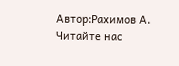Автор:Рахимов А.
Читайте нас